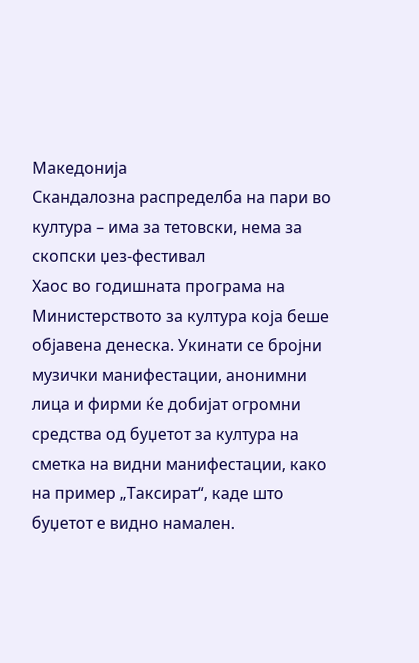Македонија
Скандалозна распределба на пари во култура – има за тетовски, нема за скопски џез-фестивал
Хаос во годишната програма на Министерството за култура која беше објавена денеска. Укинати се бројни музички манифестации, анонимни лица и фирми ќе добијат огромни средства од буџетот за култура на сметка на видни манифестации, како на пример „Таксират“, каде што буџетот е видно намален.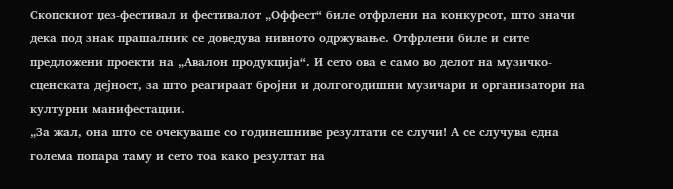Скопскиот џез-фестивал и фестивалот „Оффест“ биле отфрлени на конкурсот, што значи дека под знак прашалник се доведува нивното одржување. Отфрлени биле и сите предложени проекти на „Авалон продукција“. И сето ова е само во делот на музичко-сценската дејност, за што реагираат бројни и долгогодишни музичари и организатори на културни манифестации.
„За жал, она што се очекуваше со годинешниве резултати се случи! А се случува една голема попара таму и сето тоа како резултат на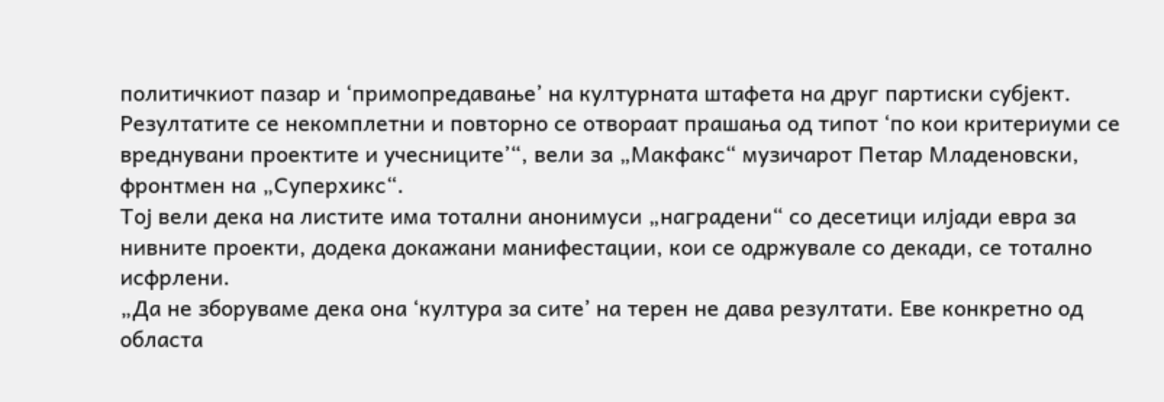политичкиот пазар и ‘примопредавање’ на културната штафета на друг партиски субјект. Резултатите се некомплетни и повторно се отвораат прашања од типот ‘по кои критериуми се вреднувани проектите и учесниците’“, вели за „Макфакс“ музичарот Петар Младеновски, фронтмен на „Суперхикс“.
Тој вели дека на листите има тотални анонимуси „наградени“ со десетици илјади евра за нивните проекти, додека докажани манифестации, кои се одржувале со декади, се тотално исфрлени.
„Да не зборуваме дека она ‘култура за сите’ на терен не дава резултати. Еве конкретно од областа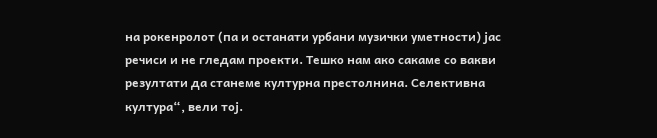на рокенролот (па и останати урбани музички уметности) јас речиси и не гледам проекти. Тешко нам ако сакаме со вакви резултати да станеме културна престолнина. Селективна култура“, вели тој.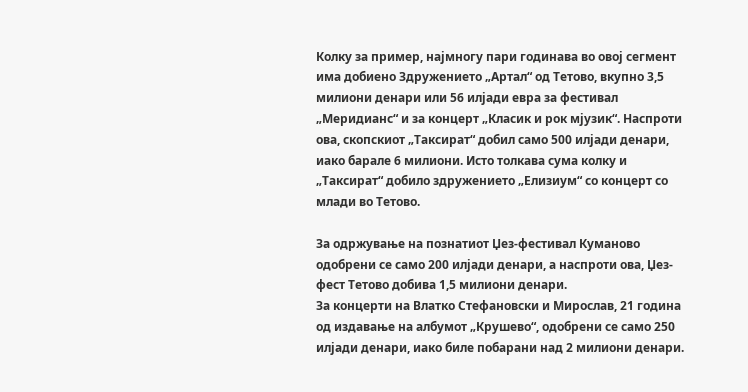Колку за пример, најмногу пари годинава во овој сегмент има добиено Здружението „Артал“ од Тетово, вкупно 3,5 милиони денари или 56 илјади евра за фестивал „Меридианс“ и за концерт „Класик и рок мјузик“. Наспроти ова, скопскиот „Таксират“ добил само 500 илјади денари, иако барале 6 милиони. Исто толкава сума колку и „Таксират“ добило здружението „Елизиум“ со концерт со млади во Тетово.

За одржување на познатиот Џез-фестивал Куманово одобрени се само 200 илјади денари, а наспроти ова, Џез-фест Тетово добива 1,5 милиони денари.
За концерти на Влатко Стефановски и Мирослав, 21 година од издавање на албумот „Крушево“, одобрени се само 250 илјади денари, иако биле побарани над 2 милиони денари.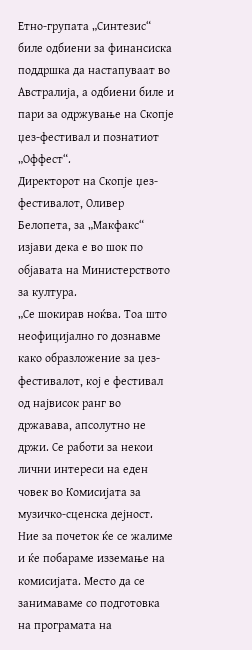Етно-групата „Синтезис“ биле одбиени за финансиска поддршка да настапуваат во Австралија, а одбиени биле и пари за одржување на Скопје џез-фестивал и познатиот „Оффест“.
Директорот на Скопје џез-фестивалот, Оливер Белопета, за „Макфакс“ изјави дека е во шок по објавата на Министерството за култура.
„Се шокирав ноќва. Тоа што неофицијално го дознавме како образложение за џез-фестивалот, кој е фестивал од највисок ранг во државава, апсолутно не држи. Се работи за некои лични интереси на еден човек во Комисијата за музичко-сценска дејност. Ние за почеток ќе се жалиме и ќе побараме изземање на комисијата. Место да се занимаваме со подготовка на програмата на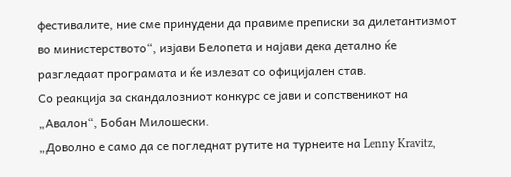фестивалите, ние сме принудени да правиме преписки за дилетантизмот во министерството“, изјави Белопета и најави дека детално ќе разгледаат програмата и ќе излезат со официјален став.
Со реакција за скандалозниот конкурс се јави и сопственикот на „Авалон“, Бобан Милошески.
„Доволно е само да се погледнат рутите на турнеите на Lenny Kravitz,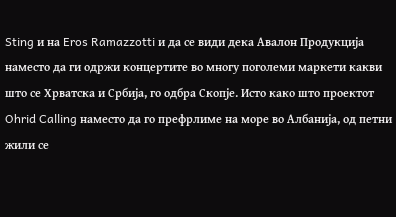Sting и на Eros Ramazzotti и да се види дека Авалон Продукција наместо да ги одржи концертите во многу поголеми маркети какви што се Хрватска и Србија, го одбра Скопје. Исто како што проектот Ohrid Calling наместо да го префрлиме на море во Албанија, од петни жили се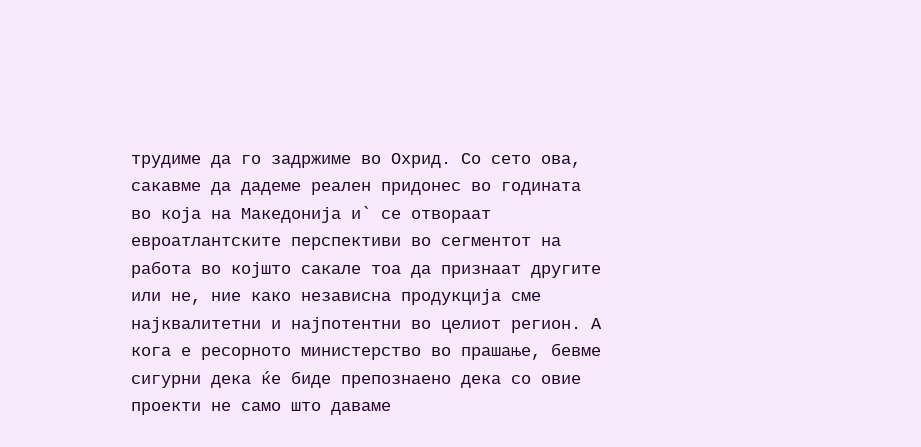трудиме да го задржиме во Охрид. Со сето ова, сакавме да дадеме реален придонес во годината во која на Македонија и` се отвораат евроатлантските перспективи во сегментот на работа во којшто сакале тоа да признаат другите или не, ние како независна продукција сме најквалитетни и најпотентни во целиот регион. А кога е ресорното министерство во прашање, бевме сигурни дека ќе биде препознаено дека со овие проекти не само што даваме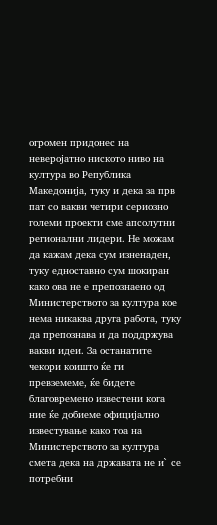огромен придонес на неверојатно ниското ниво на култура во Република Македонија, туку и дека за прв пат со вакви четири сериозно големи проекти сме апсолутни регионални лидери. Не можам да кажам дека сум изненаден, туку едноставно сум шокиран како ова не е препознаено од Министерството за култура кое нема никаква друга работа, туку да препознава и да поддржува вакви идеи. За останатите чекори коишто ќе ги превземеме, ќе бидете благовремено известени кога ние ќе добиеме официјално известување како тоа на Министерството за култура смета дека на државата не и` се потребни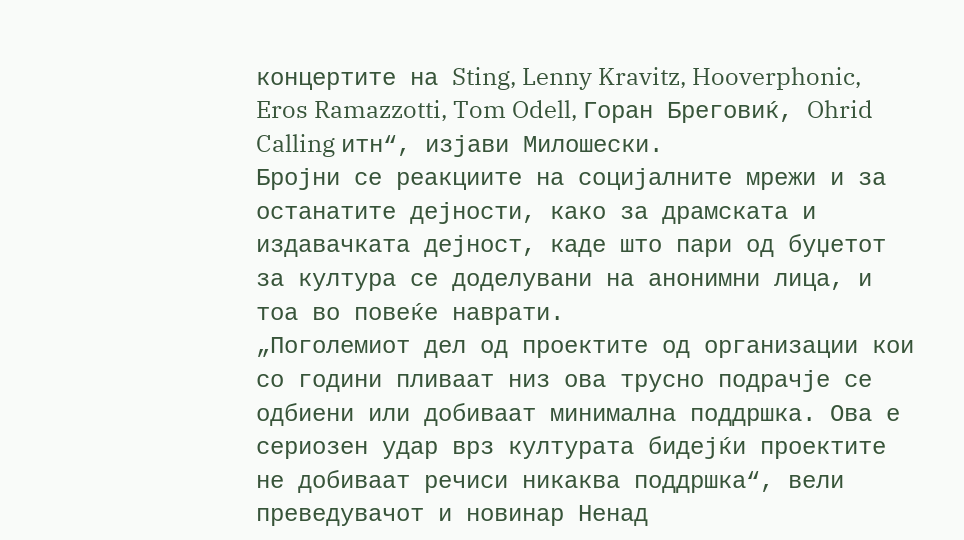концертите на Sting, Lenny Kravitz, Hooverphonic, Eros Ramazzotti, Tom Odell, Горан Бреговиќ, Ohrid Calling итн“, изјави Милошески.
Бројни се реакциите на социјалните мрежи и за останатите дејности, како за драмската и издавачката дејност, каде што пари од буџетот за култура се доделувани на анонимни лица, и тоа во повеќе наврати.
„Поголемиот дел од проектите од организации кои со години пливаат низ ова трусно подрачје се одбиени или добиваат минимална поддршка. Ова е сериозен удар врз културата бидејќи проектите не добиваат речиси никаква поддршка“, вели преведувачот и новинар Ненад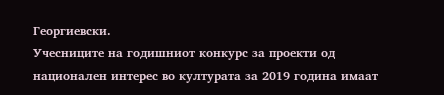Георгиевски.
Учесниците на годишниот конкурс за проекти од национален интерес во културата за 2019 година имаат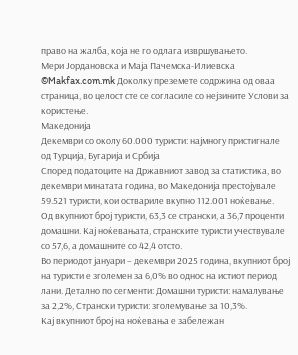право на жалба, која не го одлага извршувањето.
Мери Јордановска и Маја Пачемска-Илиевска
©Makfax.com.mk Доколку преземете содржина од оваа страница, во целост сте се согласиле со нејзините Услови за користење.
Македонија
Декември со околу 60.000 туристи: најмногу пристигнале од Турција, Бугарија и Србија
Според податоците на Државниот завод за статистика, во декември минатата година, во Македонија престојувале 59.521 туристи, кои оствариле вкупно 112.001 ноќевање.
Од вкупниот број туристи, 63,3 се странски, а 36,7 проценти домашни. Кај ноќевањата, странските туристи учествувале со 57,6, а домашните со 42,4 отсто.
Во периодот јануари – декември 2025 година, вкупниот број на туристи е зголемен за 6,0% во однос на истиот период лани. Детално по сегменти: Домашни туристи: намалување за 2,2%, Странски туристи: зголемување за 10,3%.
Кај вкупниот број на ноќевања е забележан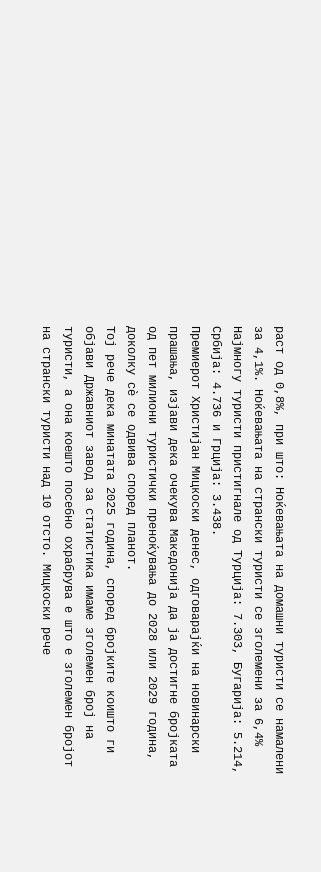раст од 0,8%, при што: Ноќевањата на домашни туристи се намалени за 4,1%. Ноќевањата на странски туристи се зголемени за 6,4%
Најмногу туристи пристигнале од Турција: 7.303, Бугарија: 5.214, Србија: 4.736 и Грција: 3.438.
Премиерот Христијан Мицкоски денес, одговарајќи на новинарски прашања, изјави дека очекува Македонија да ја достигне бројката од пет милиони туристички преноќувања до 2028 или 2029 година, доколку сè се одвива според планот.
Тој рече дека минатата 2025 година, според бројките коишто ги објави Државниот завод за статистика имаме зголемен број на туристи, а она коешто посебно охрабрува е што е зголемен бројот на странски туристи над 10 отсто. Мицкоски рече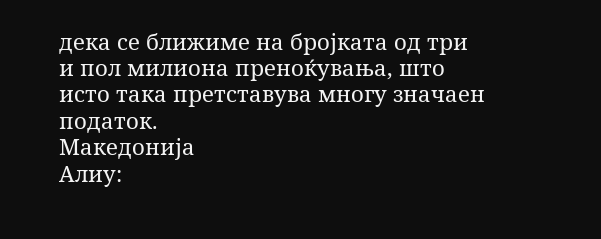дека се ближиме на бројката од три и пол милиона преноќувања, што исто така претставува многу значаен податок.
Македонија
Алиу: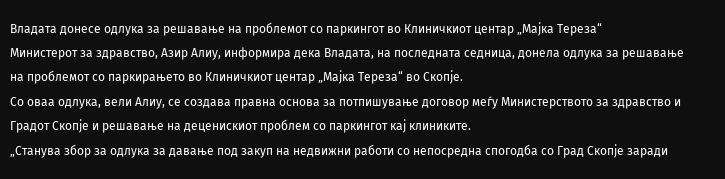Владата донесе одлука за решавање на проблемот со паркингот во Клиничкиот центар „Мајка Тереза“
Министерот за здравство, Азир Алиу, информира дека Владата, на последната седница, донела одлука за решавање на проблемот со паркирањето во Клиничкиот центар „Мајка Тереза“ во Скопје.
Со оваа одлука, вели Алиу, се создава правна основа за потпишување договор меѓу Министерството за здравство и Градот Скопје и решавање на деценискиот проблем со паркингот кај клиниките.
„Станува збор за одлука за давање под закуп на недвижни работи со непосредна спогодба со Град Скопје заради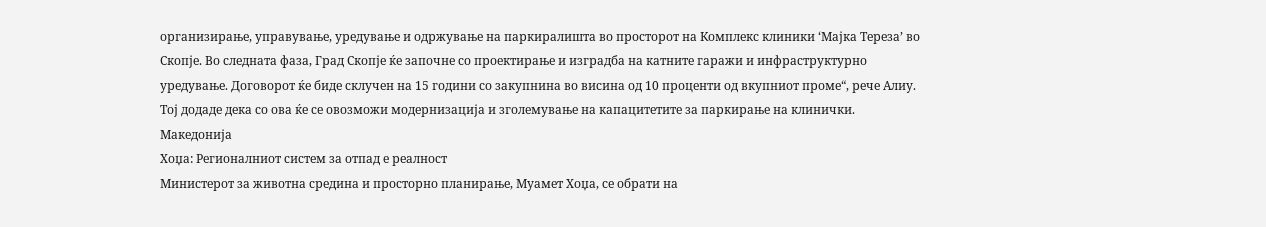организирање, управување, уредување и одржување на паркиралишта во просторот на Комплекс клиники ‘Мајка Тереза’ во Скопје. Во следната фаза, Град Скопје ќе започне со проектирање и изградба на катните гаражи и инфраструктурно уредување. Договорот ќе биде склучен на 15 години со закупнина во висина од 10 проценти од вкупниот проме“, рече Алиу.
Тој додаде дека со ова ќе се овозможи модернизација и зголемување на капацитетите за паркирање на клинички.
Македонија
Хоџа: Регионалниот систем за отпад е реалност
Министерот за животна средина и просторно планирање, Муамет Хоџа, се обрати на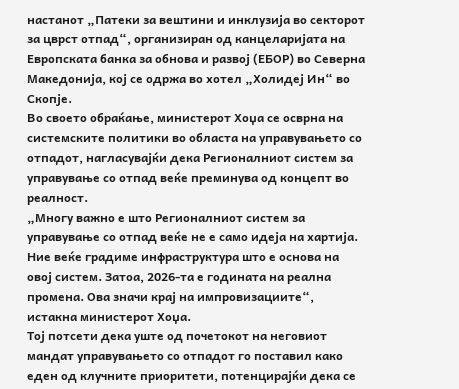настанот „Патеки за вештини и инклузија во секторот за цврст отпад“, организиран од канцеларијата на Европската банка за обнова и развој (ЕБОР) во Северна Македонија, кој се одржа во хотел „Холидеј Ин“ во Скопје.
Во своето обраќање, министерот Хоџа се осврна на системските политики во областа на управувањето со отпадот, нагласувајќи дека Регионалниот систем за управување со отпад веќе преминува од концепт во реалност.
„Многу важно е што Регионалниот систем за управување со отпад веќе не е само идеја на хартија. Ние веќе градиме инфраструктура што е основа на овој систем. Затоа, 2026-та е годината на реална промена. Ова значи крај на импровизациите“, истакна министерот Хоџа.
Тој потсети дека уште од почетокот на неговиот мандат управувањето со отпадот го поставил како еден од клучните приоритети, потенцирајќи дека се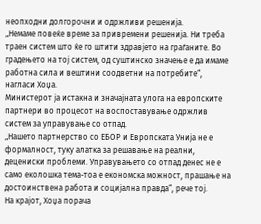неопходни долгорочни и одржливи решенија.
„Немаме повеќе време за привремени решенија. Ни треба траен систем што ќе го штити здравјето на граѓаните. Во градењето на тој систем, од суштинско значење е да имаме работна сила и вештини соодветни на потребите“, нагласи Хоџа.
Министерот ја истакна и значајната улога на европските партнери во процесот на воспоставување одржлив систем за управување со отпад.
„Нашето партнерство со ЕБОР и Европската Унија не е формалност, туку алатка за решавање на реални, децениски проблеми. Управувањето со отпад денес не е само еколошка тема-тоа е економска можност, прашање на достоинствена работа и социјална правда“, рече тој.
На крајот, Хоџа порача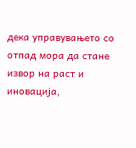дека управувањето со отпад мора да стане извор на раст и иновација,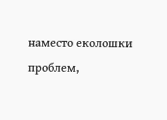наместо еколошки проблем,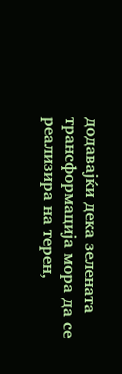додавајќи дека зелената трансформација мора да се реализира на терен,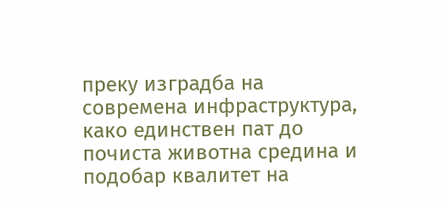преку изградба на современа инфраструктура, како единствен пат до почиста животна средина и подобар квалитет на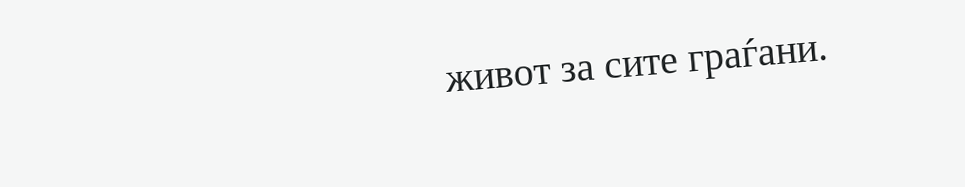живот за сите граѓани.